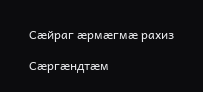Сӕйраг ӕрмӕгмӕ рахиз

Сӕргӕндтӕм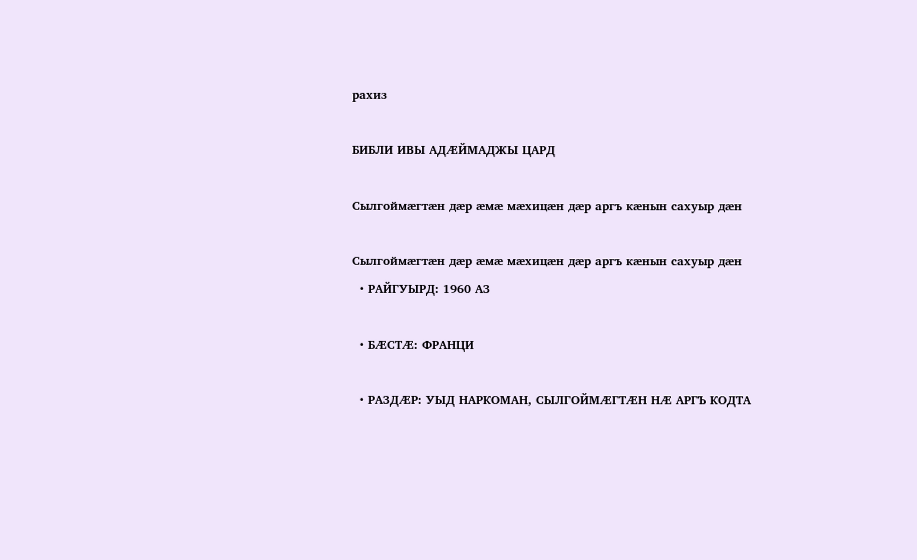рахиз

БИБЛИ ИВЫ АДӔЙМАДЖЫ ЦАРД

Сылгоймӕгтӕн дӕр ӕмӕ мӕхицӕн дӕр аргъ кӕнын сахуыр дӕн

Сылгоймӕгтӕн дӕр ӕмӕ мӕхицӕн дӕр аргъ кӕнын сахуыр дӕн
  • РАЙГУЫРД: 1960 АЗ

  • БӔСТӔ: ФРАНЦИ

  • РАЗДӔР: УЫД НАРКОМАН, СЫЛГОЙМӔГТӔН НӔ АРГЪ КОДТА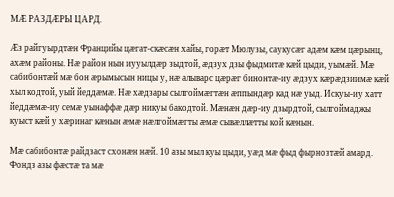МӔ РАЗДӔРЫ ЦАРД.

Ӕз райгуырдтӕн Францийы цӕгат-скӕсӕн хайы, горӕт Мюлузы, саукусӕг адӕм кӕм цӕрынц, ахӕм районы. Нӕ район нын иууылдӕр зыдтой, ӕдзух дзы фыдмитӕ кӕй цыди, уымӕй. Мӕ сабибонтӕй мӕ бон ӕрымысын ницы у, нӕ алыварс цӕрӕг бинонтӕ-иу ӕдзух кӕрӕдзиимӕ кӕй хыл кодтой, уый йеддӕмӕ. Нӕ хӕдзары сылгоймӕгтӕн ӕппындӕр кад нӕ уыд. Искуы-иу хатт йеддӕмӕ-иу семӕ уынаффӕ дӕр никуы бакодтой. Мӕнӕн дӕр-иу дзырдтой, сылгоймаджы куыст кӕй у хӕринаг кӕнын ӕмӕ нӕлгоймӕгты ӕмӕ сывӕллӕтты кой кӕнын.

Мӕ сабибонтӕ райдзаст схонӕн нӕй. 10 азы мыл куы цыди, уӕд мӕ фыд фырнозтӕй амард. Фондз азы фӕстӕ та мӕ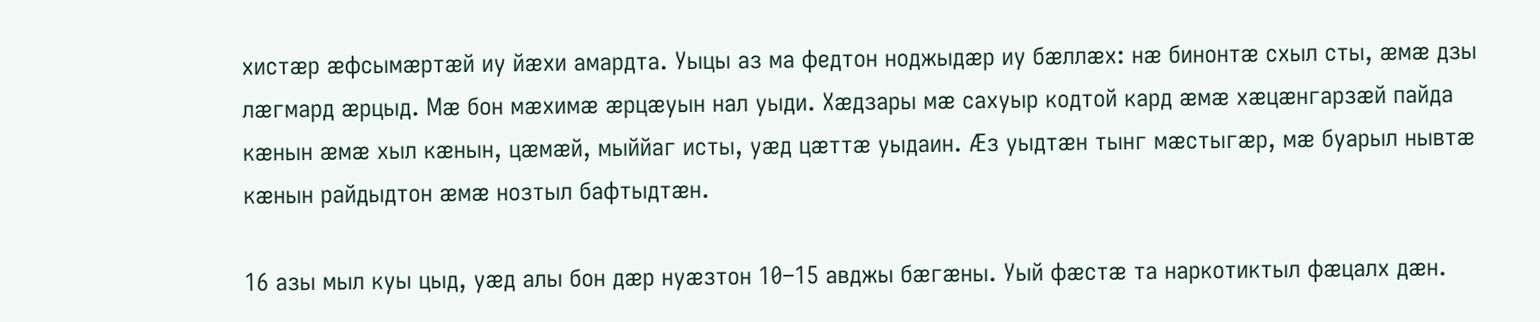хистӕр ӕфсымӕртӕй иу йӕхи амардта. Уыцы аз ма федтон ноджыдӕр иу бӕллӕх: нӕ бинонтӕ схыл сты, ӕмӕ дзы лӕгмард ӕрцыд. Мӕ бон мӕхимӕ ӕрцӕуын нал уыди. Хӕдзары мӕ сахуыр кодтой кард ӕмӕ хӕцӕнгарзӕй пайда кӕнын ӕмӕ хыл кӕнын, цӕмӕй, мыййаг исты, уӕд цӕттӕ уыдаин. Ӕз уыдтӕн тынг мӕстыгӕр, мӕ буарыл нывтӕ кӕнын райдыдтон ӕмӕ нозтыл бафтыдтӕн.

16 азы мыл куы цыд, уӕд алы бон дӕр нуӕзтон 10–15 авджы бӕгӕны. Уый фӕстӕ та наркотиктыл фӕцалх дӕн.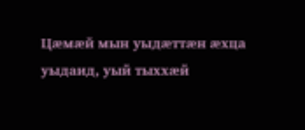Цӕмӕй мын уыдӕттӕн ӕхца уыдаид, уый тыххӕй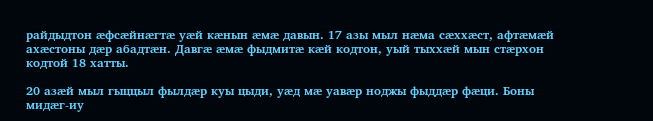райдыдтон ӕфсӕйнӕгтӕ уӕй кӕнын ӕмӕ давын. 17 азы мыл нӕма сӕххӕст, афтӕмӕй ахӕстоны дӕр абадтӕн. Давгӕ ӕмӕ фыдмитӕ кӕй кодтон, уый тыххӕй мын стӕрхон кодтой 18 хатты.

20 азӕй мыл гыццыл фылдӕр куы цыди, уӕд мӕ уавӕр ноджы фыддӕр фӕци. Боны мидӕг-иу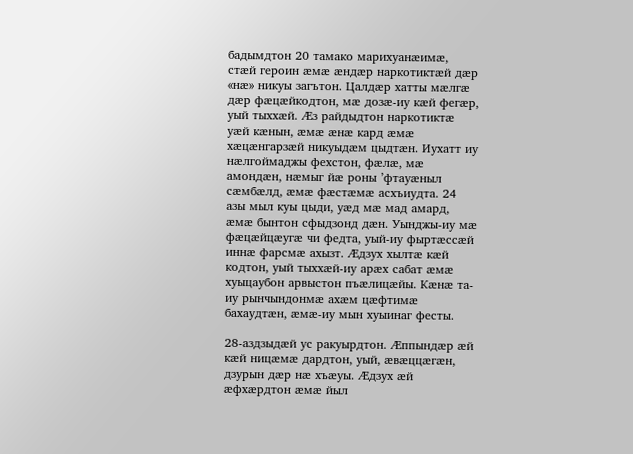бадымдтон 20 тамако марихуанӕимӕ, стӕй героин ӕмӕ ӕндӕр наркотиктӕй дӕр «нӕ» никуы загътон. Цалдӕр хатты мӕлгӕ дӕр фӕцӕйкодтон, мӕ дозӕ-иу кӕй фегӕр, уый тыххӕй. Ӕз райдыдтон наркотиктӕ уӕй кӕнын, ӕмӕ ӕнӕ кард ӕмӕ хӕцӕнгарзӕй никуыдӕм цыдтӕн. Иухатт иу нӕлгоймаджы фехстон, фӕлӕ, мӕ амондӕн, нӕмыг йӕ роны ’фтауӕныл сӕмбӕлд, ӕмӕ фӕстӕмӕ асхъиудта. 24 азы мыл куы цыди, уӕд мӕ мад амард, ӕмӕ бынтон сфыдзонд дӕн. Уынджы-иу мӕ фӕцӕйцӕугӕ чи федта, уый-иу фыртӕссӕй иннӕ фарсмӕ ахызт. Ӕдзух хылтӕ кӕй кодтон, уый тыххӕй-иу арӕх сабат ӕмӕ хуыцаубон арвыстон пъӕлицӕйы. Кӕнӕ та-иу рынчындонмӕ ахӕм цӕфтимӕ бахаудтӕн, ӕмӕ-иу мын хуыинаг фесты.

28-аздзыдӕй ус ракуырдтон. Ӕппындӕр ӕй кӕй ницӕмӕ дардтон, уый, ӕвӕццӕгӕн, дзурын дӕр нӕ хъӕуы. Ӕдзух ӕй ӕфхӕрдтон ӕмӕ йыл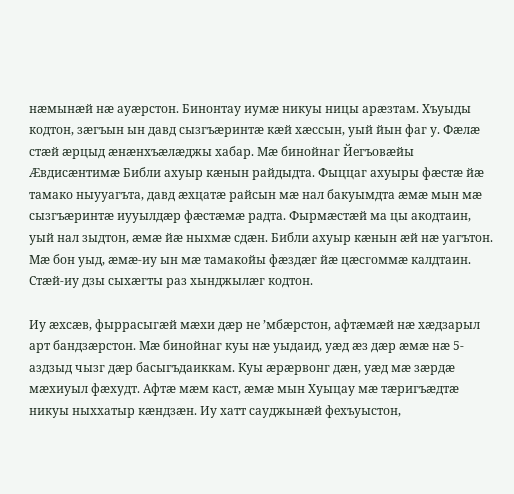нӕмынӕй нӕ ауӕрстон. Бинонтау иумӕ никуы ницы арӕзтам. Хъуыды кодтон, зӕгъын ын давд сызгъӕринтӕ кӕй хӕссын, уый йын фаг у. Фӕлӕ стӕй ӕрцыд ӕнӕнхъӕлӕджы хабар. Мӕ бинойнаг Йегъовӕйы Ӕвдисӕнтимӕ Библи ахуыр кӕнын райдыдта. Фыццаг ахуыры фӕстӕ йӕ тамако ныууагъта, давд ӕхцатӕ райсын мӕ нал бакуымдта ӕмӕ мын мӕ сызгъӕринтӕ иууылдӕр фӕстӕмӕ радта. Фырмӕстӕй ма цы акодтаин, уый нал зыдтон, ӕмӕ йӕ ныхмӕ сдӕн. Библи ахуыр кӕнын ӕй нӕ уагътон. Мӕ бон уыд, ӕмӕ-иу ын мӕ тамакойы фӕздӕг йӕ цӕсгоммӕ калдтаин. Стӕй-иу дзы сыхӕгты раз хынджылӕг кодтон.

Иу ӕхсӕв, фыррасыгӕй мӕхи дӕр не ’мбӕрстон, афтӕмӕй нӕ хӕдзарыл арт бандзӕрстон. Мӕ бинойнаг куы нӕ уыдаид, уӕд ӕз дӕр ӕмӕ нӕ 5-аздзыд чызг дӕр басыгъдаиккам. Куы ӕрӕрвонг дӕн, уӕд мӕ зӕрдӕ мӕхиуыл фӕхудт. Афтӕ мӕм каст, ӕмӕ мын Хуыцау мӕ тӕригъӕдтӕ никуы ныххатыр кӕндзӕн. Иу хатт сауджынӕй фехъуыстон,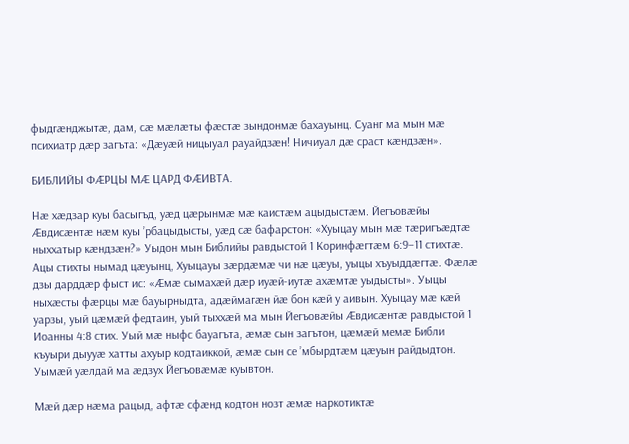фыдгӕнджытӕ, дам, сӕ мӕлӕты фӕстӕ зындонмӕ бахауынц. Суанг ма мын мӕ психиатр дӕр загъта: «Дӕуӕй ницыуал рауайдзӕн! Ничиуал дӕ сраст кӕндзӕн».

БИБЛИЙЫ ФӔРЦЫ МӔ ЦАРД ФӔИВТА.

Нӕ хӕдзар куы басыгъд, уӕд цӕрынмӕ мӕ каистӕм ацыдыстӕм. Йегъовӕйы Ӕвдисӕнтӕ нӕм куы ’рбацыдысты, уӕд сӕ бафарстон: «Хуыцау мын мӕ тӕригъӕдтӕ ныххатыр кӕндзӕн?» Уыдон мын Библийы равдыстой 1 Коринфӕгтӕм 6:9–11 стихтӕ. Ацы стихты нымад цӕуынц, Хуыцауы зӕрдӕмӕ чи нӕ цӕуы, уыцы хъуыддӕгтӕ. Фӕлӕ дзы дарддӕр фыст ис: «Ӕмӕ сымахӕй дӕр иуӕй-иутӕ ахӕмтӕ уыдысты». Уыцы ныхӕсты фӕрцы мӕ бауырныдта, адӕймагӕн йӕ бон кӕй у аивын. Хуыцау мӕ кӕй уарзы, уый цӕмӕй федтаин, уый тыххӕй ма мын Йегъовӕйы Ӕвдисӕнтӕ равдыстой 1 Иоанны 4:8 стих. Уый мӕ ныфс бауагъта, ӕмӕ сын загътон, цӕмӕй мемӕ Библи къуыри дыууӕ хатты ахуыр кодтаиккой, ӕмӕ сын се ’мбырдтӕм цӕуын райдыдтон. Уымӕй уӕлдай ма ӕдзух Йегъовӕмӕ куывтон.

Мӕй дӕр нӕма рацыд, афтӕ сфӕнд кодтон нозт ӕмӕ наркотиктӕ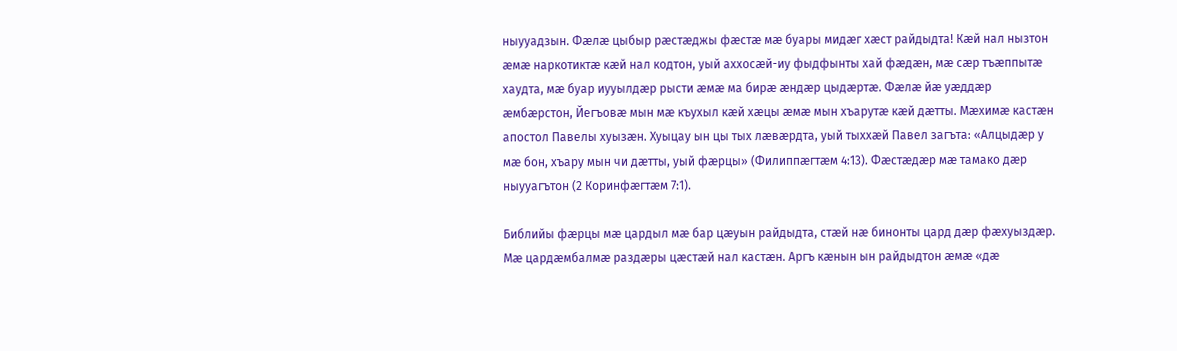ныууадзын. Фӕлӕ цыбыр рӕстӕджы фӕстӕ мӕ буары мидӕг хӕст райдыдта! Кӕй нал нызтон ӕмӕ наркотиктӕ кӕй нал кодтон, уый аххосӕй-иу фыдфынты хай фӕдӕн, мӕ сӕр тъӕппытӕ хаудта, мӕ буар иууылдӕр рысти ӕмӕ ма бирӕ ӕндӕр цыдӕртӕ. Фӕлӕ йӕ уӕддӕр ӕмбӕрстон, Йегъовӕ мын мӕ къухыл кӕй хӕцы ӕмӕ мын хъарутӕ кӕй дӕтты. Мӕхимӕ кастӕн апостол Павелы хуызӕн. Хуыцау ын цы тых лӕвӕрдта, уый тыххӕй Павел загъта: «Алцыдӕр у мӕ бон, хъару мын чи дӕтты, уый фӕрцы» (Филиппӕгтӕм 4:13). Фӕстӕдӕр мӕ тамако дӕр ныууагътон (2 Коринфӕгтӕм 7:1).

Библийы фӕрцы мӕ цардыл мӕ бар цӕуын райдыдта, стӕй нӕ бинонты цард дӕр фӕхуыздӕр. Мӕ цардӕмбалмӕ раздӕры цӕстӕй нал кастӕн. Аргъ кӕнын ын райдыдтон ӕмӕ «дӕ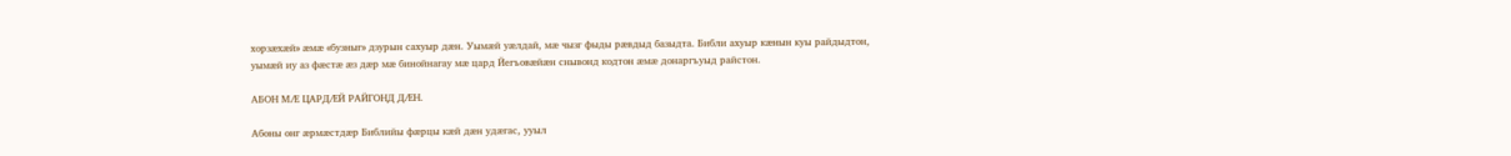хорзӕхӕй» ӕмӕ «бузныг» дзурын сахуыр дӕн. Уымӕй уӕлдай, мӕ чызг фыды рӕвдыд базыдта. Библи ахуыр кӕнын куы райдыдтон, уымӕй иу аз фӕстӕ ӕз дӕр мӕ бинойнагау мӕ цард Йегъовӕйӕн снывонд кодтон ӕмӕ донаргъуыд райстон.

АБОН МӔ ЦАРДӔЙ РАЙГОНД ДӔН.

Абоны онг ӕрмӕстдӕр Библийы фӕрцы кӕй дӕн удӕгас, ууыл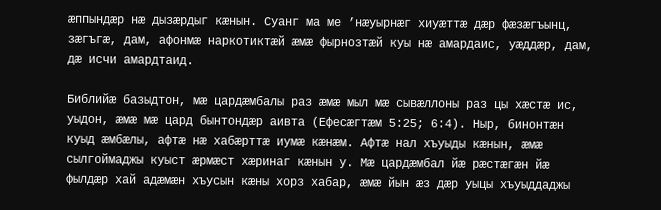ӕппындӕр нӕ дызӕрдыг кӕнын. Суанг ма ме ’нӕуырнӕг хиуӕттӕ дӕр фӕзӕгъынц, зӕгъгӕ, дам, афонмӕ наркотиктӕй ӕмӕ фырнозтӕй куы нӕ амардаис, уӕддӕр, дам, дӕ исчи амардтаид.

Библийӕ базыдтон, мӕ цардӕмбалы раз ӕмӕ мыл мӕ сывӕллоны раз цы хӕстӕ ис, уыдон, ӕмӕ мӕ цард бынтондӕр аивта (Ефесӕгтӕм 5:25; 6:4). Ныр, бинонтӕн куыд ӕмбӕлы, афтӕ нӕ хабӕрттӕ иумӕ кӕнӕм. Афтӕ нал хъуыды кӕнын, ӕмӕ сылгоймаджы куыст ӕрмӕст хӕринаг кӕнын у. Мӕ цардӕмбал йӕ рӕстӕгӕн йӕ фылдӕр хай адӕмӕн хъусын кӕны хорз хабар, ӕмӕ йын ӕз дӕр уыцы хъуыддаджы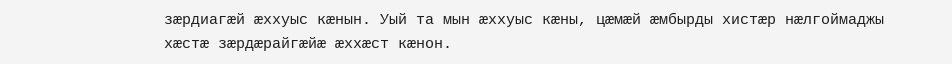зӕрдиагӕй ӕххуыс кӕнын. Уый та мын ӕххуыс кӕны, цӕмӕй ӕмбырды хистӕр нӕлгоймаджы хӕстӕ зӕрдӕрайгӕйӕ ӕххӕст кӕнон.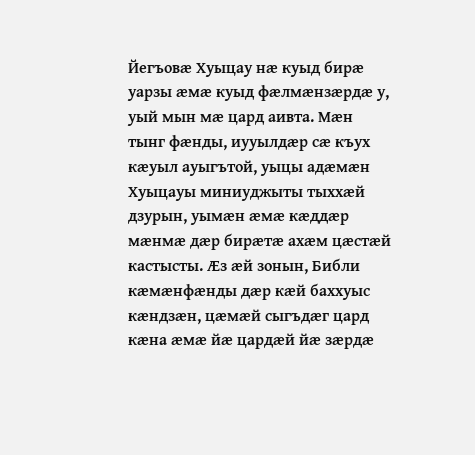Йегъовӕ Хуыцау нӕ куыд бирӕ уарзы ӕмӕ куыд фӕлмӕнзӕрдӕ у, уый мын мӕ цард аивта. Мӕн тынг фӕнды, иууылдӕр сӕ къух кӕуыл ауыгътой, уыцы адӕмӕн Хуыцауы миниуджыты тыххӕй дзурын, уымӕн ӕмӕ кӕддӕр мӕнмӕ дӕр бирӕтӕ ахӕм цӕстӕй кастысты. Ӕз ӕй зонын, Библи кӕмӕнфӕнды дӕр кӕй баххуыс кӕндзӕн, цӕмӕй сыгъдӕг цард кӕна ӕмӕ йӕ цардӕй йӕ зӕрдӕ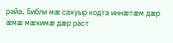райа. Библи мӕ сахуыр кодта иннӕтӕм дӕр ӕмӕ мӕхимӕ дӕр раст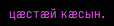цӕстӕй кӕсын.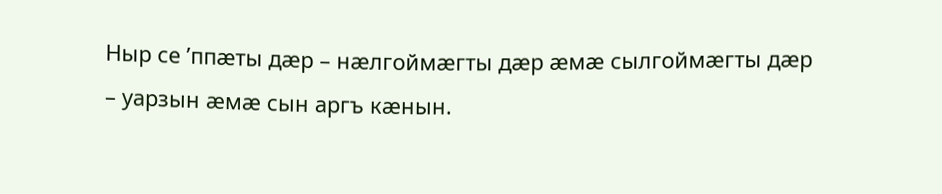Ныр се ’ппӕты дӕр – нӕлгоймӕгты дӕр ӕмӕ сылгоймӕгты дӕр – уарзын ӕмӕ сын аргъ кӕнын.